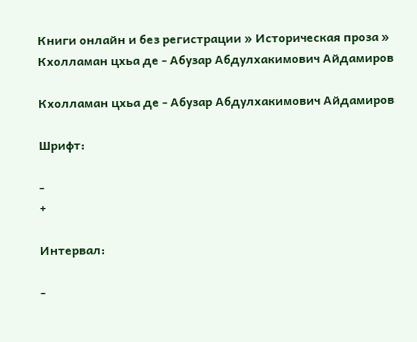Книги онлайн и без регистрации » Историческая проза » Кхолламан цхьа де - Абузар Абдулхакимович Айдамиров

Кхолламан цхьа де - Абузар Абдулхакимович Айдамиров

Шрифт:

-
+

Интервал:

-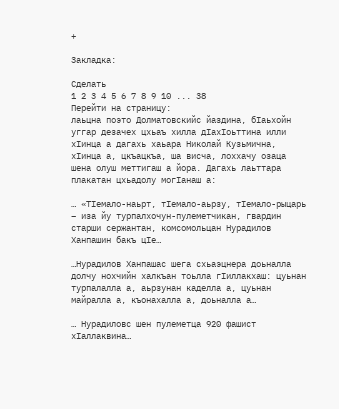+

Закладка:

Сделать
1 2 3 4 5 6 7 8 9 10 ... 38
Перейти на страницу:
лаьцна поэто Долматовскийс йаздина, бІаьхойн уггар дезачех цхьаъ хилла дІахІоьттина илли хІинца а дагахь хаьара Николай Кузьмична, хІинца а, цкъацкъа, ша висча, лоххачу озаца шена олуш меттигаш а йора. Дагахь лаьттара плакатан цхьадолу могІанаш а:

… «ТІемало-наьрт, тІемало-аьрзу, тІемало-рыцарь – иза йу турпалхочун-пулеметчикан, гвардин старши сержантан, комсомольцан Нурадилов Ханпашин бакъ цІе…

…Нурадилов Ханпашас шега схьаэцнера доьналла долчу нохчийн халкъан тоьлла гІиллакхаш: цуьнан турпалалла а, аьрзунан каделла а, цуьнан майралла а, къонахалла а, доьналла а…

… Нурадиловс шен пулеметца 920 фашист хІаллаквина…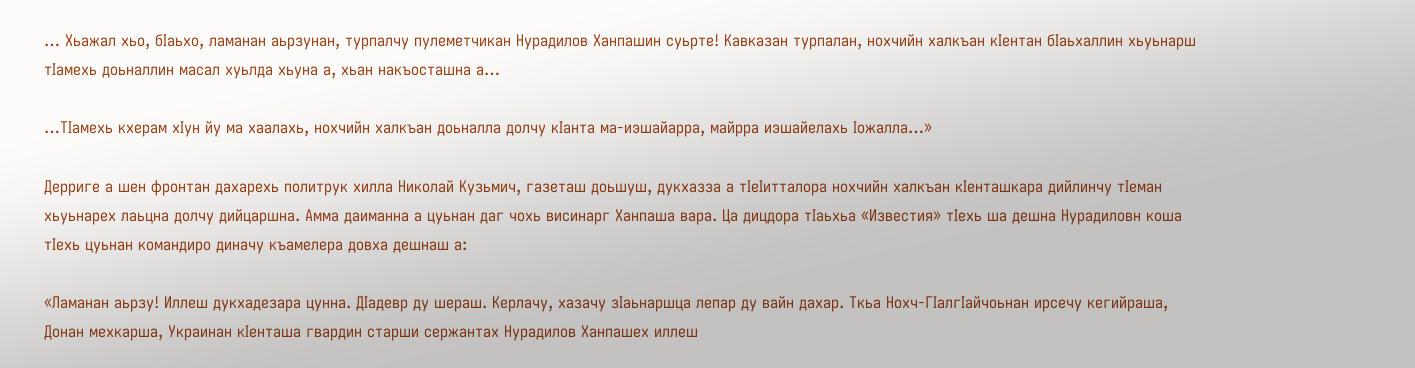… Хьажал хьо, бІаьхо, ламанан аьрзунан, турпалчу пулеметчикан Нурадилов Ханпашин суьрте! Кавказан турпалан, нохчийн халкъан кІентан бІаьхаллин хьуьнарш тІамехь доьналлин масал хуьлда хьуна а, хьан накъосташна а…

…ТІамехь кхерам хІун йу ма хаалахь, нохчийн халкъан доьналла долчу кІанта ма-иэшайарра, майрра иэшайелахь Іожалла…»

Дерриге а шен фронтан дахарехь политрук хилла Николай Кузьмич, газеташ доьшуш, дукхазза а тІеІитталора нохчийн халкъан кІенташкара дийлинчу тІеман хьуьнарех лаьцна долчу дийцаршна. Амма даиманна а цуьнан даг чохь висинарг Ханпаша вара. Ца дицдора тІаьхьа «Известия» тІехь ша дешна Нурадиловн коша тIехь цуьнан командиро диначу къамелера довха дешнаш а:

«Ламанан аьрзу! Иллеш дукхадезара цунна. ДІадевр ду шераш. Керлачу, хазачу зІаьнаршца лепар ду вайн дахар. Ткьа Нохч-ГІалгІайчоьнан ирсечу кегийраша, Донан мехкарша, Украинан кІенташа гвардин старши сержантах Нурадилов Ханпашех иллеш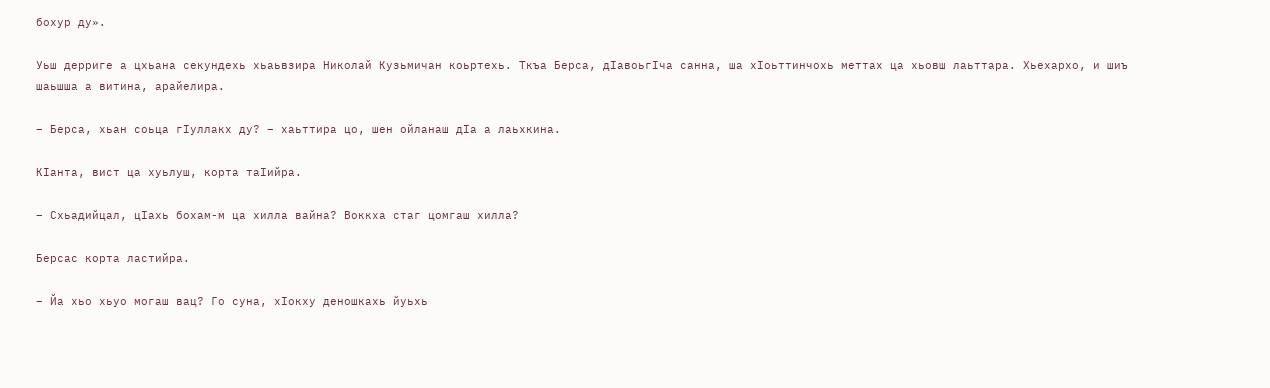бохур ду».

Уьш дерриге а цхьана секундехь хьаьвзира Николай Кузьмичан коьртехь. Ткъа Берса, дІавоьгІча санна, ша хІоьттинчохь меттах ца хьовш лаьттара. Хьехархо, и шиъ шаьшша а витина, арайелира.

– Берса, хьан соьца гІуллакх ду? – хаьттира цо, шен ойланаш дІа а лаьхкина.

КІанта, вист ца хуьлуш, корта таІийра.

– Схьадийцал, цІахь бохам-м ца хилла вайна? Воккха стаг цомгаш хилла?

Берсас корта ластийра.

– Йа хьо хьуо могаш вац? Го суна, хІокху деношкахь йуьхь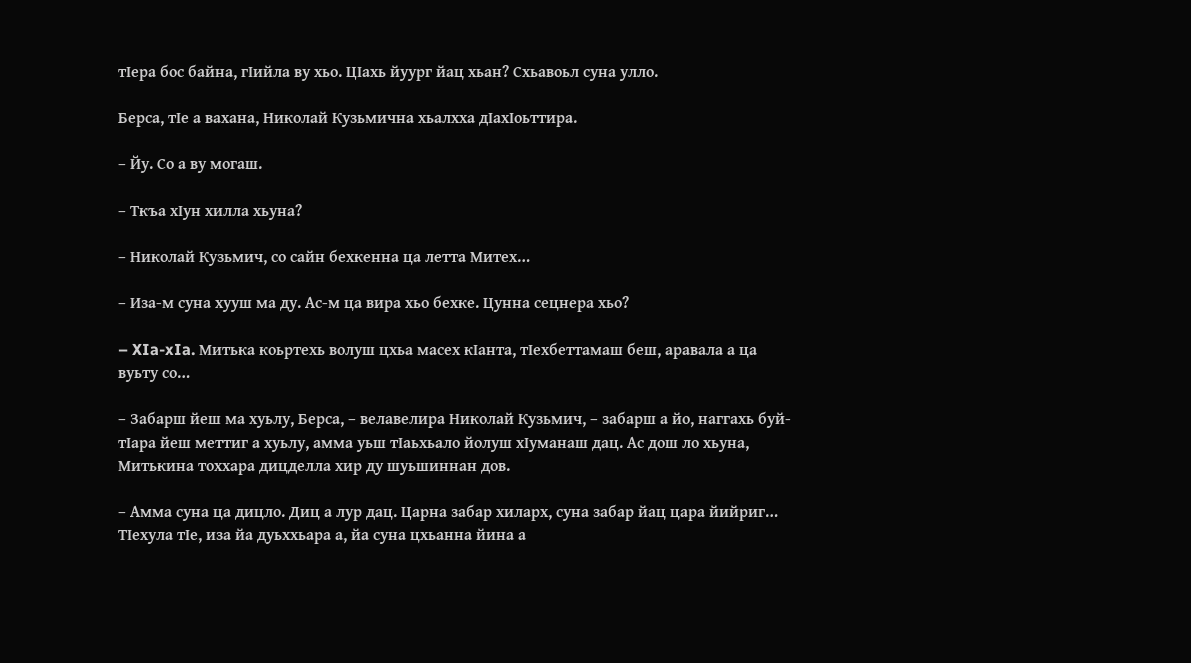тІера бос байна, гІийла ву хьо. ЦІахь йуург йац хьан? Схьавоьл суна улло.

Берса, тІе а вахана, Николай Кузьмична хьалхха дІахІоьттира.

– Йу. Со а ву могаш.

– Ткъа хІун хилла хьуна?

– Николай Кузьмич, со сайн бехкенна ца летта Митех…

– Иза-м суна хууш ма ду. Ас-м ца вира хьо бехке. Цунна сецнера хьо?

– XIa-xIa. Митька коьртехь волуш цхьа масех кІанта, тІехбеттамаш беш, аравала а ца вуьту со…

– Забарш йеш ма хуьлу, Берса, – велавелира Николай Кузьмич, – забарш а йо, наггахь буй-тІара йеш меттиг а хуьлу, амма уьш тІаьхьало йолуш хІуманаш дац. Ас дош ло хьуна, Митькина тоххара дицделла хир ду шуьшиннан дов.

– Амма суна ца дицло. Диц а лур дац. Царна забар хиларх, суна забар йац цара йийриг… ТІехула тІе, иза йа дуьххьара а, йа суна цхьанна йина а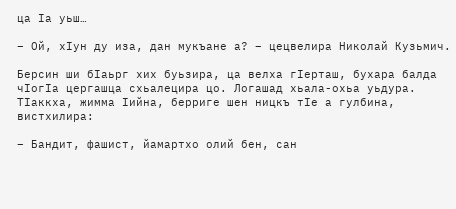ца Іа уьш…

– Ой, хІун ду иза, дан мукъане а? – цецвелира Николай Кузьмич.

Берсин ши бІаьрг хих буьзира, ца велха гІерташ, бухара балда чІогІа цергашца схьалецира цо. Логашад хьала-охьа уьдура. ТІаккха, жимма Іийна, берриге шен ницкъ тІе а гулбина, вистхилира:

– Бандит, фашист, йамартхо олий бен, сан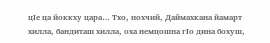цІе ца йоккху цара… Тхо, нохчий, Даймахкана йамарт хилла, бандиташ хилла, оха немцошна гІо дина бохуш,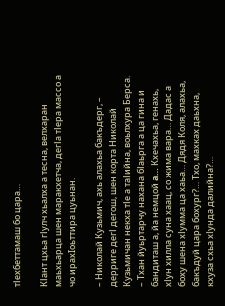тІехбеттамаш бо цара…

КІант цхьа гІулч хьалха а тесна, велхаран маьхьарца шен маракхетча, дегІа тІера массо а чо ирахIоьттира цуьнан.

– Николай Кузьмич, ахь алахьа бакъдерг, – дерриге дегІ дегош, шен корта Николай Кузьмичан некха тІе а таІийна, воьлхура Берса. – Тхан йуьртарчу нахана бІаьрга а ца гина и бандиташ а, йа немцой a… Кхечахьа, генахь, хІун хилла суна хаац, со жима вара… Дадас а боху шена хІумма ца хаьа… Дядя Коля, алахьа, бакъдуй цара бохург?… Тхо, махках даьхна, кхуза схьа хІунда далийна?…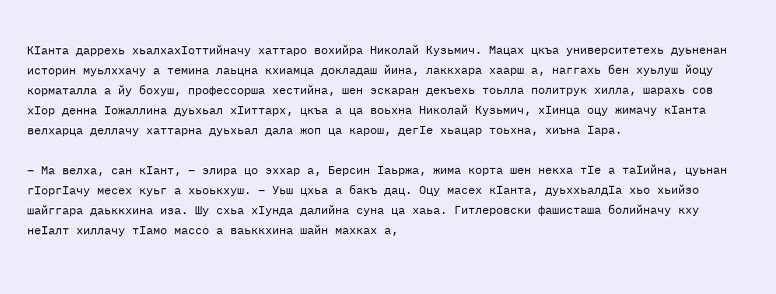КІанта даррехь хьалхахІоттийначу хаттаро вохийра Николай Кузьмич. Мацах цкъа университетехь дуьненан историн муьлххачу а темина лаьцна кхиамца докладаш йина, лаккхара хаарш а, наггахь бен хуьлуш йоцу корматалла а йу бохуш, профессорша хестийна, шен эскаран декъехь тоьлла политрук хилла, шарахь сов хІор денна Іожаллина дуьхьал хІиттарх, цкъа а ца воьхна Николай Кузьмич, хІинца оцу жимачу кІанта велхарца деллачу хаттарна дуьхьал дала жоп ца карош, дегІе хьацар тоьхна, хиъна Іара.

– Ма велха, сан кІант, – элира цо эххар а, Берсин Іаьржа, жима корта шен некха тІе а таІийна, цуьнан гІоргІачу месех куьг а хьоькхуш. – Уьш цхьа а бакъ дац. Оцу масех кІанта, дуьххьалдІа хьо хьийзо шайггара даьккхина иза. Шу схьа хІунда далийна суна ца хаьа. Гитлеровски фашисташа болийначу кху неІалт хиллачу тІамо массо а ваьккхина шайн махках а,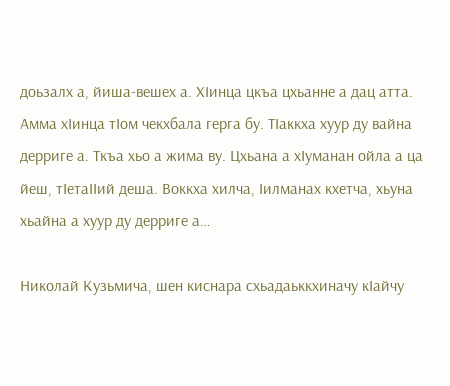доьзалх а, йиша-вешех а. ХІинца цкъа цхьанне а дац атта. Амма хІинца тІом чекхбала герга бу. ТІаккха хуур ду вайна дерриге а. Ткъа хьо а жима ву. Цхьана а хІуманан ойла а ца йеш, тІетаIІий деша. Воккха хилча, Іилманах кхетча, хьуна хьайна а хуур ду дерриге а…

Николай Кузьмича, шен киснара схьадаьккхиначу кІайчу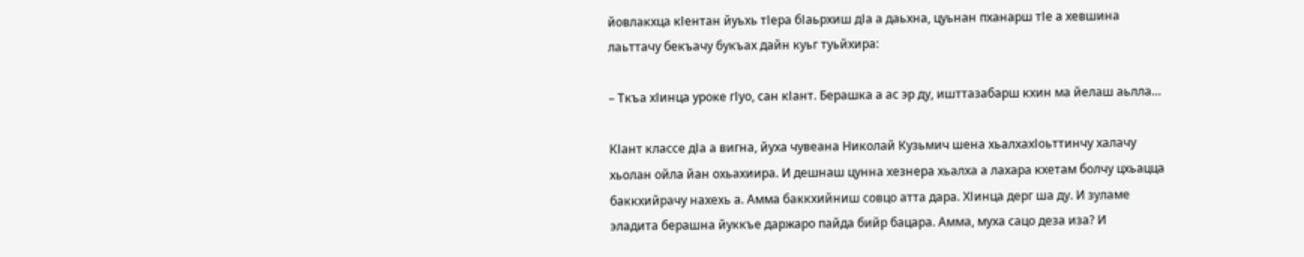йовлакхца кІентан йуьхь тІера бІаьрхиш дІа а даьхна, цуьнан пханарш тІе а хевшина лаьттачу бекъачу букъах дайн куьг туьйхира:

– Ткъа хІинца уроке гІуо, сан кІант. Берашка а ас эр ду, ишттазабарш кхин ма йелаш аьлла…

КІант классе дІа а вигна, йуха чувеана Николай Кузьмич шена хьалхахІоьттинчу халачу хьолан ойла йан охьахиира. И дешнаш цунна хезнера хьалха а лахара кхетам болчу цхьацца баккхийрачу нахехь а. Амма баккхийниш совцо атта дара. ХІинца дерг ша ду. И зуламе эладита берашна йуккъе даржаро пайда бийр бацара. Амма, муха сацо деза иза? И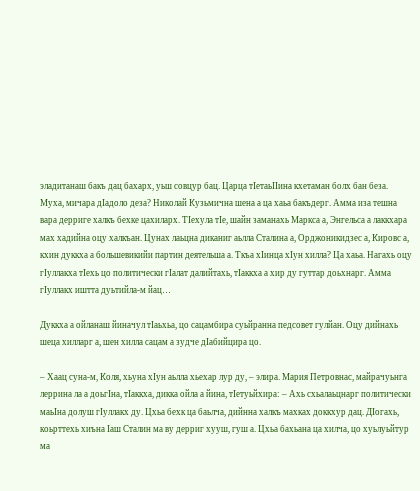эладитанаш бакъ дац бахарх, уьш совцур бац. Царца тІетаьІІина кхетаман болх бан беза. Муха, мичара дІадоло деза? Николай Кузьмична шена а ца хаьа бакъдерг. Амма иза тешна вара дерриге халкъ бехке цахиларх. ТІехула тІе, шайн заманахь Маркса а, Энгельса а лаккхара мах хадийна оцу халкъан. Цунах лаьцна диканиг аьлла Сталина а, Орджоникидзес а, Кировс а, кхин дуккха а большевикийи партин деятельша а. Ткъа хІинца хІун хилла? Ца хаьа. Нагахь оцу гІуллакха тІехь цо политически гІалат далийтахь, тІаккха а хир ду гуттар доьхнарг. Амма гІуллакх иштта дуьтийла-м йац…

Дуккха а ойланаш йиначул тІаьхьа, цо сацамбира суьйранна педсовет гулйан. Оцу дийнахь шеца хилларг а, шен хилла сацам а зудче дІабийцира цо.

– Хаац суна-м, Коля, хьуна хІун аьлла хьехар лур ду, – элира. Мария Петровнас, майрачуьнга леррина ла а доьгІна, тІаккха, дикка ойла а йина, тІетуьйхира: – Ахь схьалаьцнарг политически маьІна долуш гІуллакх ду. Цхьа бехк ца баьлча, дийнна халкъ махках доккхур дац. ДІогахь, коьрттехь хиъна Іаш Сталин ма ву дерриг хууш, гуш а. Цхьа бахьана ца хилча, цо хуьлуьйтур ма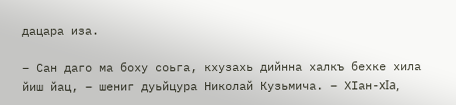дацара иза.

– Сан даго ма боху соьга, кхузахь дийнна халкъ бехке хила йиш йац, – шениг дуьйцура Николай Кузьмича. – ХІан-xIa,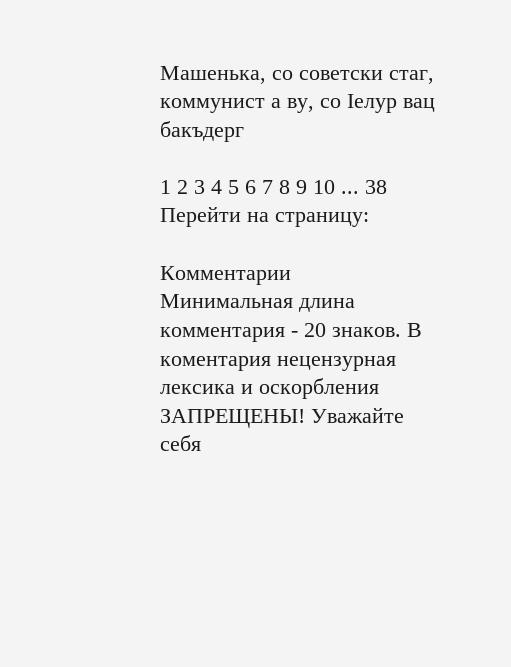Maшенька, со советски стаг, коммунист а ву, со Іелур вац бакъдерг

1 2 3 4 5 6 7 8 9 10 ... 38
Перейти на страницу:

Комментарии
Минимальная длина комментария - 20 знаков. В коментария нецензурная лексика и оскорбления ЗАПРЕЩЕНЫ! Уважайте себя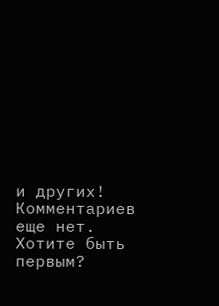и других!
Комментариев еще нет. Хотите быть первым?